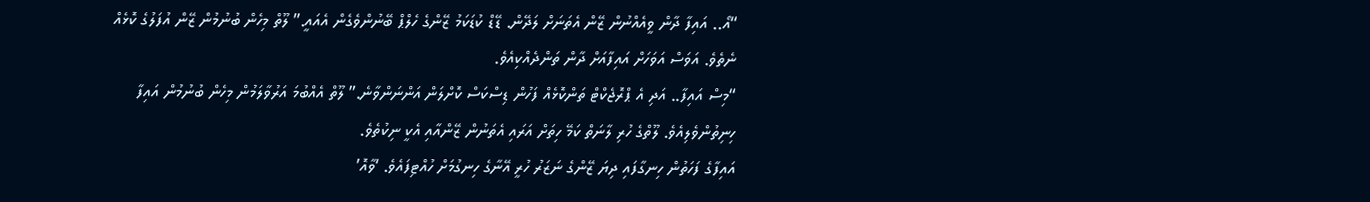“އޯ.. އައިފާ ދާން ވީއެއްނުން ޒޭން އެތަނަށް ލަދޭން. ޑޭޑް ކުޑަކަމު ޒޭންގެ ހެލްޕް ބޭނުންވެގެން އެއައީ.” ލޫތް މިހެން ބުނުމުން ޒޭން އުފަލުގެ ކޮޅެއް ނެތެވެ. އަވަސް އަވަހަށް އައިފާއަށް ދާން ތަންދެއްކިއެވެ.
“މިސް އައިފާ.. އަދި އެ ޕްރޮޖެކްޓް ތަންކޮޅެއް ފަހުން ޑިސްކަސް ކޮށްލަން އަންނަންވާނެ.” ލޫތް އެއްބުމަ އަރުވާލަމުން މިހެން ބުނުމުން އައިފާ ހިނިތުންވެލިއެވެ. ލޫތްގެ ހުރި ލާނަތް ކަމޭ ހިތަށް އަރައި އެތަނުން ޒޭންއާއި އެކީ ނިކުތެވެ.
އައިފާގެ ފަހަތުން ހިނގާފައި ދިޔަ ޒޭންގެ ނަޒަރު ހުރީ އޭނާގެ ހިނގުމަށް ހުއްޓިފައެވެ. ‘ވާއޮ’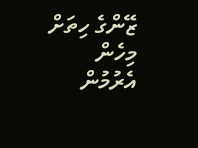ޒޭންގެ ހިތަށް މިހެން އެރުމުން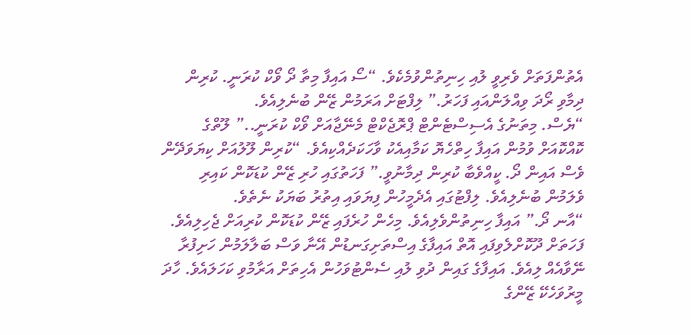އެތުންފަތަށް ވެރިވީ ލުއި ހިނިތުންވުމެކެވެ. “ސޯ އައިފާ މިތާ ދޯ ވޯކް ކުރަނީ. ކުރިން ދިމާވި ރޯދަ ވިއްލަންއައި ފަހަރު.” ލިފްޓަށް އަރަމުން ޒޭން ބުނެލިއެވެ.
“ޔެސް. މިތަނުގެ އެސިސްޓެންޓް ޕްރޮޖެކްޓް މެނޭޖާއަށް ވޯކް ކުރަނީ..” ލޫތްގެ ކޮއްކޮއަށް ވުމުން އައިފާ ހިތްހެޔޮ ކަމާއިއެކު ވާހަކަދެއްކިއެވެ. “ކުރިން ލޫލުއަށް ކިޔަވަދޭން ވެސް އައިން ދޯ. ކީއްވެބާ ކުރިން ދިމާނުވީ.” ފަހަތުގައި ހުރި ޒޭން ކުޑަކޮން ކައިރި ވެލަމުން ބުނެލިއެވެ. ލިފްޓުގައި އެދެމީހުން ފިޔަވައި އިތުރު ބަޔަކު ނެތެވެ.
“އާނ ދޯ.” އައިފާ ހިނިތުންވެލިއެވެ. މިހެން ހުރެފައި ޒޭން ކުޑަކޮން ކުރިއަށް ޖެހިލިއެވެ. ފަހަތަށް ދޫކޮށްލެވިފައި އޮތް އައިފާގެ އިސްތަށިގަނޑުން އޭނާ ވަސް ބަލާލަމުން ހަށިފުރާ ނޭވާއެއް ލިއެވެ. އައިފާގެ ގައިން ދުވި ލުއި ސެންޓުވަހުން އެހިތަށް އަރާމުވި ކަހަލައެވެ. ހާދަ މީރުވަހެކޭ ޒޭންގެ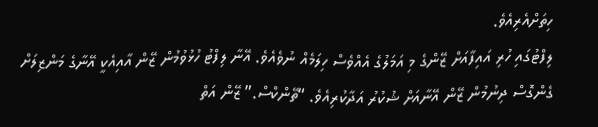ހިތަށްއެރިއެވެ.
ލިފްޓުގައި ހުރި އައިފާއަށް ޒޭންގެ މި އަމަލުގެ އެއްވެސް ހިލަމެއް ނުވެއެވެ. އޭނާ ލިފްޓު ހުޅުވުމުން ޒޭން އާއިއެކީ އޭނާގެ މަންޒިލަށް ގެންގޮސް ދިނުމުން ޒޭން އޭނާއަށް ޝުކުރު އަދާކުރިއެވެ. “ތޭންކްސް.” ޒޭން އަތް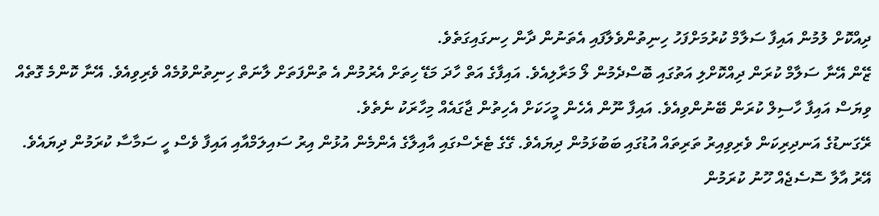ދިއްކޮށް ލުމުން އައިފާ ސަލާމް ކުރުމަށްފަހު ހިނިތުންވެލާފައި އެތަނުން ދާން ހިނގައިގަތެވެ.
ޒޭން އޭނާ ސަލާމް ކުރަން ދިއްކޮށްލި އަތުގައި ބޮސްދެމުން ލޯ މަރާލިއެވެ. އައިފާގެ އަތް ހާދަ މަޑޭ ހިތަށް އެރުމުން އެ ތުންފަތަށް ލާނަތް ހިނިތުންވުމެއް ވެރިވިއެވެ. އޭނާ ކޮންމެ ގޮތެއް ވިޔަސް އައިފާ ހާސިލް ކުރަން ބޭނުންވިއެވެ. އައިފާ ނޫން އެހެން މީހަކަށް އެހިތުން ޖާގައެއް މިހާރަކު ނެތެވެ.
ރޭގަނޑުގެ އަނދިރިކަން ވެރިވިއިރު ތަރިތައް އުޑުގައި ބަބުޅަމުން ދިޔައެވެ. ގޭގެ ޓެރެސްގައި އާއިލާގެ އެންމެން އުޅުން އިރު ސައިލަމްއާއި އައިފާ ވެސް ހީ ސަމާސާ ކުރަމުން ދިޔައެވެ. އޭރު އާލާ ސޮސެޖެއް ހޫނު ކުރަމުން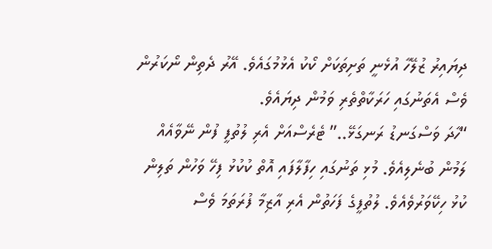ދިޔައިރު ޒުލޭހާ އުޅެނީ ތަށިތަކަށް ކޯކު އެޅުމުގައެވެ. އޭރު ދެތިން ނޯކަރުން ވެސް އެތަނުގައި ހަރަކާތްތެރި ވަމުން ދިޔައެވެ.
“ހާދަ ވަސްގަނޑު ރަނގަޅޭ..” ޓެރެސްއަށް އެރި ލުތުފީ ފުން ނޭވާއެއް ލަމުން ބުނެލިއެވެ. މުޅި ތަނުގައި ހިފާލާފައި އޮތް ކުކުޅު ފިހޭ ވަހުން ތަލިން ކުޅު ހިކޭވަރުވެއެވެ. ލުތުފީގެ ފަހަތުން އެރި އާޒިމާ ފުރަތަމަ ވެސް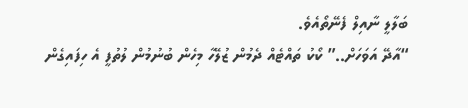ބަލާލީ ނާއިލް ފެނޭތޯއެވެ.
“އާދޭ އަވަހަށް..” ކޯކު ތައްޓެއް ދެމުން ޒުލޭހާ މިހެން ބުނުމުން ލުތުފީ އެ ހިފައިގެން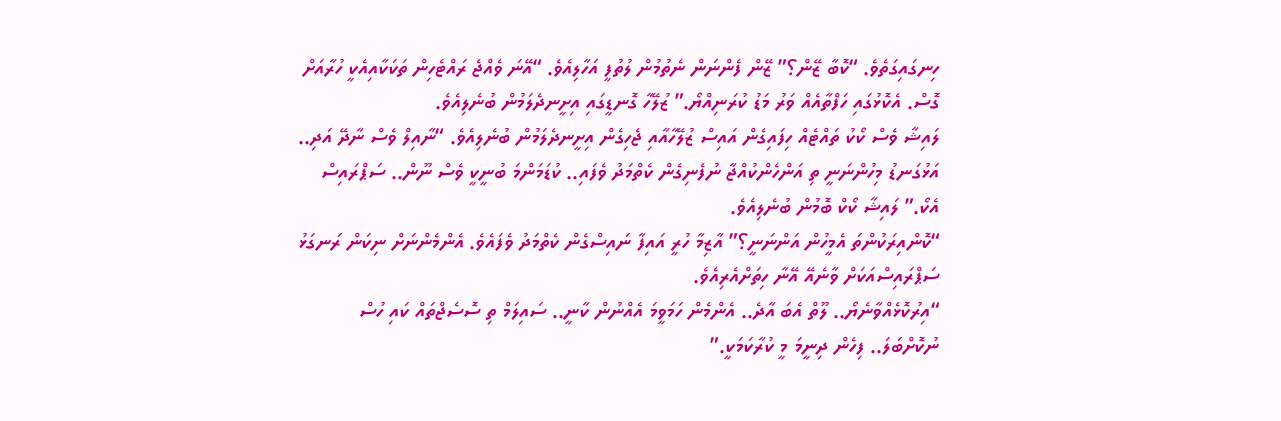ހިނގައިގަތެވެ. “ކޮބާ ޒޭން؟” ޒޭން ފެންނަން ނެތުމުން ލުތުފީ އަހާލިއެވެ. “އޭނަ ވެއްޖެ ރައްޓެހިން ތަކަކާއިއެކީ ހުރާއަށް ގޮސް. އެކޮޅުގައި ހަފްތާއެއް ވަރު މަޑު ކުރަނިއްޔޯ.” ޒުލޭހާ ގޮނޑީގައި އިށީނދެލަމުން ބުނެލިއެވެ.
ލައިޝާ ވެސް ކޯކު ތައްޓެއް ހިފައިގެން އައިސް ޒުލޭހާއާއި ޖެހިގެން އިށީނދެލަމުން ބުނެލިއެވެ. “ނާއިލް ވެސް ނާދޭ އަދި.. އަޅުގަނޑު މިހުންނަނީ ތި އަންހެންކުއްޖާ ނުފެނިގެން ކެތްމަދު ވެފައި.. ކުޑަމަންމަ ބުނީކީ ވެސް ނޫން.. ސަޕްރައިސް އެކޯ.” ލައިޝާ ކޯކް ބޮމުން ބުނެލިއެވެ.
“ކޮންއިރަކުންތަ އެމީހުން އަންނަނީ؟” އާޒިމާ ހުރީ އައިފާ ނައިސްގެން ކެތްމަދު ވެފައެވެ. އެންމެންނަށް ނިކަން ރަނގަޅު ސަޕްރައިސްއަކަށް ވާނެއޭ އޭނާ ހިތަށްއެރިއެވެ.
“އިރުކޮޅެއްވާނެޔޯ.. ލޫތް އެބަ އާދެ.. އެންމެން ހަމަވީމަ އެއްނުން ކާނީ.. ސައިލަމް ތި ސޮސެޖްތައް ކައި ހުސް ނުކޮށްބަލަ.. ފިހެން ދިނީމަ މީ ކުރާކަމަކީ.”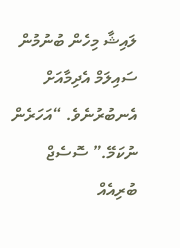ލައިޝާ މިހެން ބުނުމުން ސައިލަމް އެދިމާއަށް އެނބުރުނެވެ. “އަހަރެން ނުކަމޭ.” ސޮސެޖް ބުރިއެއް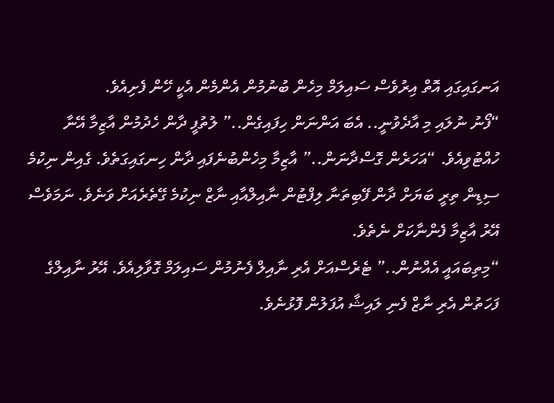އަނގައިގައި އޮތް އިރުވެސް ސައިލަމް މިހެން ބުނުމުން އެންމެން އެކީ ހޭން ފެށިއެވެ.
“ފޯނު ނުލައި މި އާދެވުނީ.. އެބަ އަންނަން ހިފައިގެން..” ލުތުފީ ދާން ހެދުމުން އާޒިމާ އޭނާ ހުއްޓުވިއެވެ. “އަހަރެން ގޮސްދާނަން..” އާޒިމާ މިހެންބުނެފައި ދާން ހިނގައިގަތެވެ. ގެއިން ނިކުމެ ސިޑިން ތިރީ ބަޔަށް ދާން ފޭބިތަނާ ލިފްޓުން ނާއިލްއާއި ނާޒް ނިކުމެ ގޭތެރެއަށް ވަނެވެ. ނަމަވެސް އޭރު އާޒިމާ ފެންނާކަށް ނެތެވެ.
“މިތިބައައީ އެއްނުން..” ޓެރެސްއަށް އެރި ނާއިލް ފެނުމުން ސައިލަމް ގޮވާލިއެވެ. އޭރު ނާއިލްގެ ފަހަތުން އެރި ނާޒް ފެނި ލައިޝާ އުފަލުން ފޮޅުނެވެ.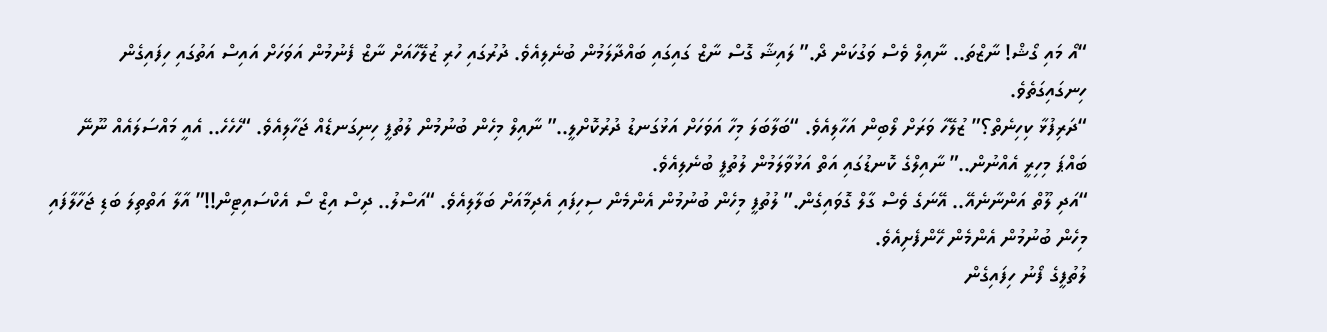“އޯ މައި ގޯޝް! ނާޒްތަ.. ނާއިލް ވެސް ވަގުކަން ދޯ.” ލައިޝާ ގޮސް ނާޒް ގައިގައި ބައްދާލަމުން ބުނެލިއެވެ. ދުރުގައި ހުރި ޒުލޭހާއަށް ނާޒް ފެނުމުން އަވަހަށް އައިސް އަތުގައި ހިފައިގެން ހިނގައިގަތެވެ.
“ދަރިފުޅާ ކިހިނެތް؟” ޒުލޭހާ ވަރަށް ލޯބިން އަހާލިއެވެ. “ބަލާބަލަ މިހާ އަވަހަށް އަޅުގަނޑު ދުރުކޮށްލީ..” ނާއިލް މިހެން ބުނުމުން ލުތުފީ ހިނިގަނޑެއް ޖަހާލިއެވެ. “ހެހެހެ.. އެއީ މައްސަލައެއް ނޫނޭ ބައްޕަ މިހިރީ އެއްނުން..” ނާއިލްގެ ކޮނޑުގައި އަތް އަޅުވާލަމުން ލުތުފީ ބުނެލިއެވެ.
“އަދި ލޫތް އަންނާނެއޭ.. އޭނަގެ ވެސް ގާލް ގޮވައިގެން.” ލުތުފީ މިހެން ބުނުމުން އެންމެން ސިހިފައި އެދިމާއަށް ބަލާލިއެވެ. “އަސްލު.. ދިސް އިޒް ސޯ އެކްސައިޓިން!!” އާލާ އަތްތިލަ ބަޑި ޖަހާލާފައި މިހެން ބުނުމުން އެންމެން ހޭންފެށިއެވެ.
ލުތުފީގެ ފޯނު ހިފައިގެން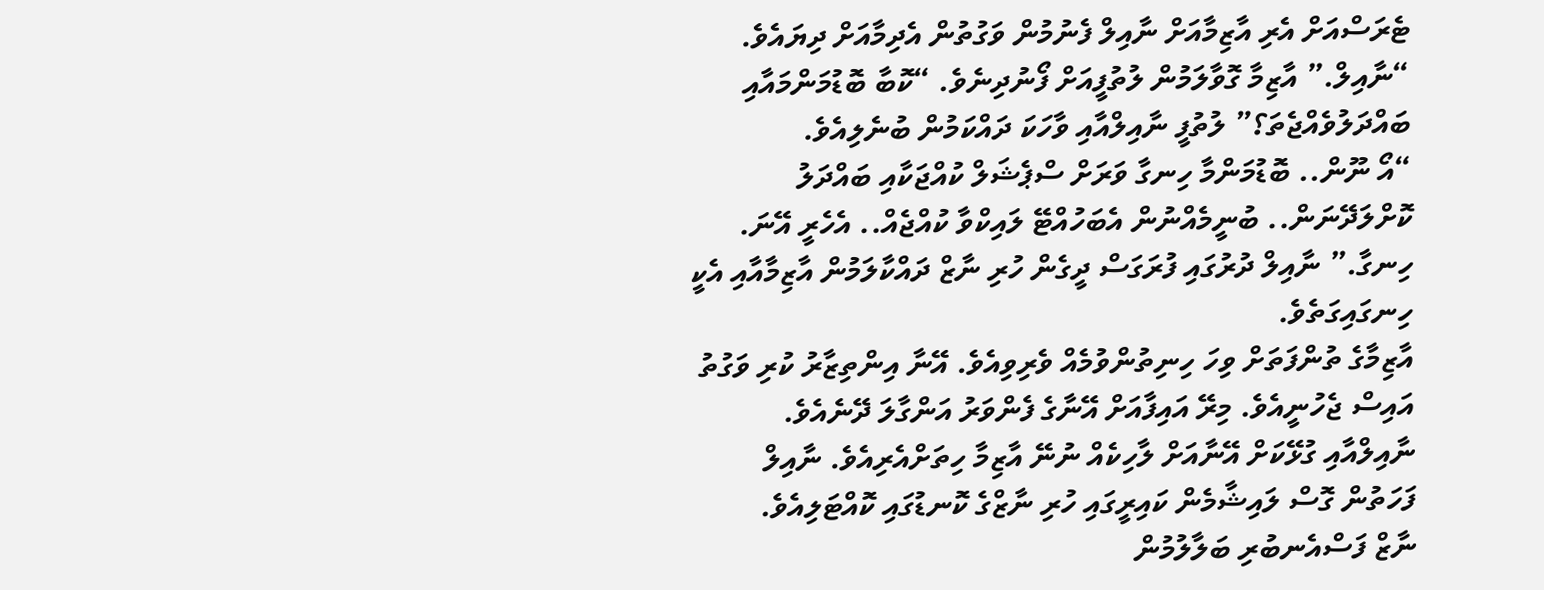ޓެރަސްއަށް އެރި އާޒިމާއަށް ނާއިލް ފެނުމުން ވަގުތުން އެދިމާއަށް ދިޔައެވެ. “ނާއިލް.” އާޒިމާ ގޮވާލަމުން ލުތުފީއަށް ފޯނުދިނެވެ. “ކޮބާ ބޮޑުމަންމައާއި ބައްދަލުވެއްޖެތަ؟” ލުތުފީ ނާއިލްއާއި ވާހަކަ ދައްކަމުން ބުނެލިއެވެ.
“އޯ ނޫން.. ބޮޑުމަންމާ ހިނގާ ވަރަށް ސްޕެޝަލް ކުއްޖަކާއި ބައްދަލު ކޮށްލަދޭނަން.. ބުނީމެއްނުން އެބަހުއްޓޭ ލައިކްވާ ކުއްޖެއް.. އެހެރީ އޭނަ. ހިނގާ.” ނާއިލް ދުރުގައި ފުރަގަސް ދީގެން ހުރި ނާޒް ދައްކާލަމުން އާޒިމާއާއި އެކީ ހިނގައިގަތެވެ.
އާޒިމާގެ ތުންފަތަށް ވިހަ ހިނިތުންވުމެއް ވެރިވިއެވެ. އޭނާ އިންތިޒާރު ކުރި ވަގުތު އައިސް ޖެހުނީއެވެ. މިރޭ އައިފާއަށް އޭނާގެ ފެންވަރު އަންގާލަ ދޭނެއެވެ. ނާއިލްއާއި ގުޅޭކަށް އޭނާއަށް ލާހިކެއް ނުނޭ އާޒިމާ ހިތަށްއެރިއެވެ. ނާއިލް ފަހަތުން ގޮސް ލައިޝާމެން ކައިރީގައި ހުރި ނާޒްގެ ކޮނޑުގައި ކޮއްޓަލިއެވެ.
ނާޒް ފަސްއެނބުރި ބަލާލުމުން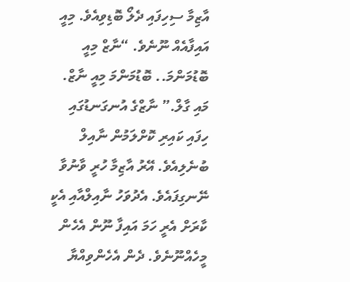އާޒިމާ ސިހިފައި ދެލޯ ބޮޑިވިއެވެ. މިއީ އައިފާއެއް ނޫނެވެ. “ނާޒް މިއީ ބޮޑުމަންމަ.. ބޮޑުމަންމަ މިއީ ނާޒް. މައި ގާލް.” ނާޒްގެ އުނގަނޑުގައި ހިފައި ކައިރި ކޮށްލަމުން ނާއިލް ބުނެލިއެވެ. އޭރު އާޒިމާ ހުރީ ވާނުވާ ނޭނގިފައެވެ. އެދުވަހު ނާއިލްއާއި އެކީ ކާރަށް އެރީ ހަމަ އައިފާ ނޫން އެހެން މީހެއްނޫނެވެ. ދެން އެހެންވިއްޔާ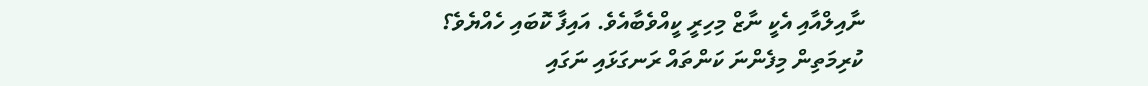ނާއިލްއާއި އެކީ ނާޒް މިހިރީ ކީއްވެބާއެވެ. އައިފާ ކޮބައި ހެއްޔެވެ؟
ކުރިމަތިން މިފެންނަ ކަންތައް ރަނގަޅައި ނަގައި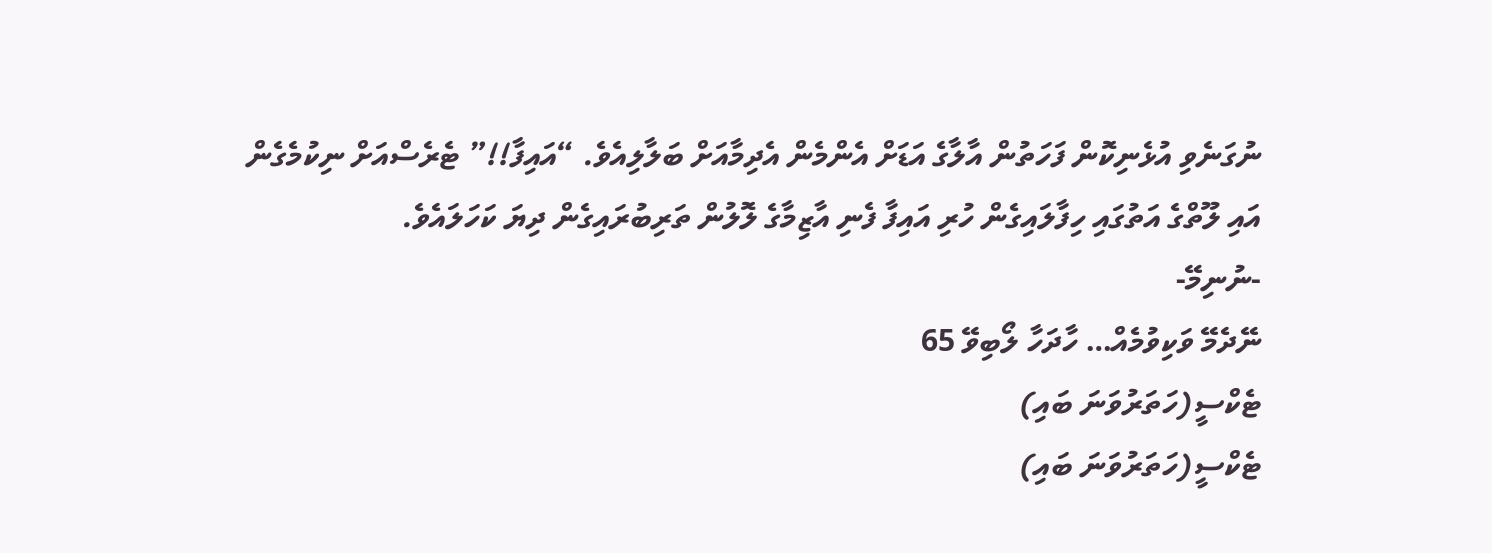ނުގަނެވި އުޅެނިކޮން ފަހަތުން އާލާގެ އަޑަށް އެންމެން އެދިމާއަށް ބަލާލިއެވެ. “އައިފާ!!” ޓެރެސްއަށް ނިކުމެގެން އައި ލޫތްގެ އަތުގައި ހިފާލައިގެން ހުރި އައިފާ ފެނި އާޒިމާގެ ލޮލުން ތަރިބުރައިގެން ދިޔަ ކަހަލައެވެ.
-ނުނިމޭ-
ނޭދެމޭ ވަކިވުމެއް… ހާދަހާ ލޯބިވޭ 65
ޓެކްސީ(ހަތަރުވަނަ ބައި)
ޓެކްސީ(ހަތަރުވަނަ ބައި)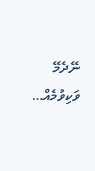ނޭދެމޭ ވަކިވުމެއް…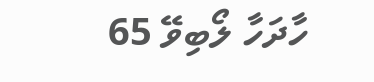ހާދަހާ ލޯބިވޭ 65